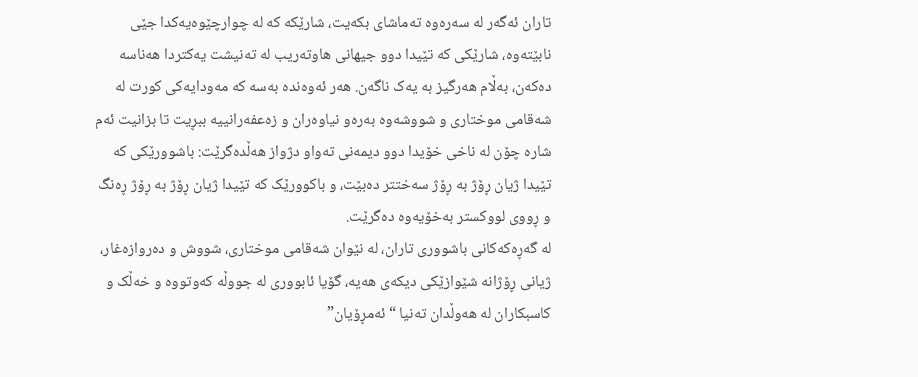تاران ئەگەر لە سەرەوە تەماشای بکەیت، شارێکە کە لە چوارچێوەیەکدا جێی نابێتەوە، شارێکی کە تێیدا دوو جیهانی هاوتەریب لە تەنیشت یەکتردا هەناسە دەکەن، بەڵام هەرگیز بە یەک ناگەن. هەر ئەوەندە بەسە کە مەودایەکی کورت لە شەقامی موختاری و شووشەوە بەرەو نیاوەران و زەعفەرانییە ببڕیت تا بزانیت ئەم شارە چۆن لە ناخی خۆیدا دوو دیمەنی تەواو دژواز هەڵدەگرێت: باشوورێکی کە تێیدا ژیان ڕۆژ بە ڕۆژ سەختتر دەبێت، و باکوورێک کە تێیدا ژیان ڕۆژ بە ڕۆژ ڕەنگ و ڕووی لووکستر بەخۆیەوە دەگرێت.
لە گەڕەکەکانی باشووری تاران، لە نێوان شەقامی موختاری، شووش و دەروازەغار، ژیانی ڕۆژانە شێوازێکی دیکەی هەیە، گۆیا ئابووری لە جووڵە کەوتووە و خەڵک و کاسبکاران لە هەوڵدان تەنیا “ئەمڕۆیان”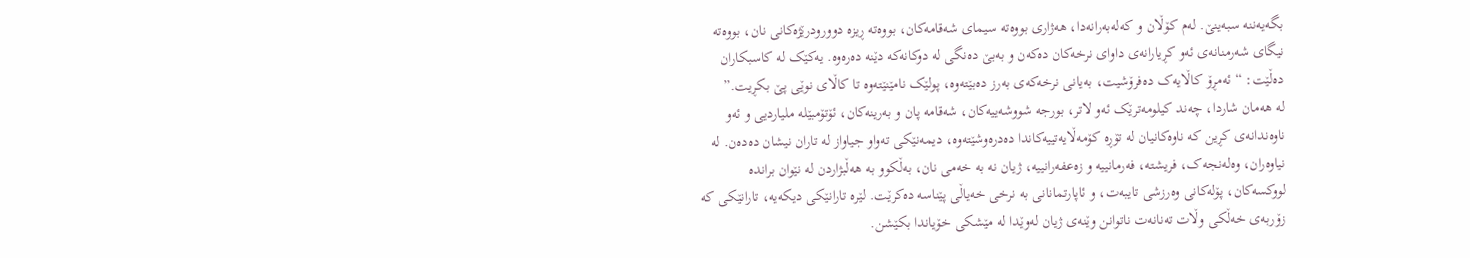بگەیەننە سبەینێ. لەم کۆڵان و کەلەبەرانەدا، هەژاری بووەتە سیمای شەقامەکان، بووەتە ڕیزە دوورودرێژەکانی نان، بووەتە نیگای شەرمنانەی ئەو کڕیارانەی داوای نرخەکان دەکەن و بەبێ دەنگی لە دوکانەکە دێنە دەرەوە. یەکێک لە کاسبکاران دەڵێت: “ئەمڕۆ کاڵایەک دەفرۆشیت، بەیانی نرخەکەی بەرز دەبێتەوە، پولێک نامێنێتەوە تا کاڵای نوێی پێ بکڕیت.”
لە هەمان شاردا، چەند کیلومەترێک ئەو لاتر، بورجە شووشەییەکان، شەقامە پان و بەرینەکان، ئۆتۆمبێلە ملیاردیی و ئەو ناوەندانەی کڕین کە ناوەکانیان لە تۆڕە کۆمەڵایەتییەکاندا دەدرەوشێتەوە، دیمەنێکی تەواو جیاواز لە تاران نیشان دەدەن. لە نیاوەران، وەلەنجەک، فریشتە، فەرمانییە و زەعفەرانییە، ژیان نە بە خەمی نان، بەڵکوو بە هەڵبژاردن لە نێوان براندە لووکسەکان، پۆلەکانی وەرزشی تایبەت، و ئاپارتمانانی بە نرخی خەیاڵی پێناسە دەکرێت. لێرە تارانێکی دیکەیە، تارانێکی کە زۆربەی خەڵکی وڵات تەنانەت ناتوانن وێنەی ژیان لەوێدا لە مێشکی خۆیاندا بکێشن.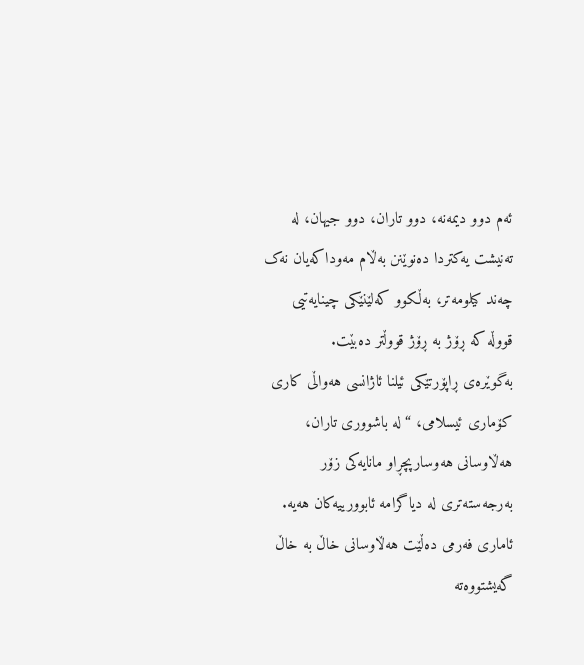ئەم دوو دیمەنە، دوو تاران، دوو جیهان، لە تەنیشت یەکتردا دەنوێنن بەڵام مەوداکەیان نەک چەند کیلومەتر، بەڵکوو کەلێنێکی چینایەتیی قووڵە کە ڕۆژ بە ڕۆژ قووڵتر دەبێت.
بەگوێرەی ڕاپۆرتێکی ئیلنا ئاژانسی هەواڵی کاری کۆماری ئیسلامی، “لە باشووری تاران، هەڵاوسانی هەوسارپچڕاو مانایەکی زۆر بەرجەستەتری لە دیاگرامە ئابوورییەکان هەیە. ئاماری فەرمی دەڵێت هەڵاوسانی خاڵ بە خاڵ گەیشتووەتە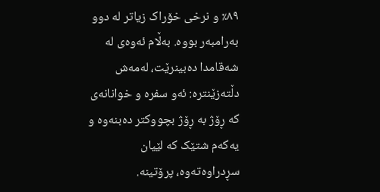٨٩٪ و نرخی خۆراک زیاتر لە دوو بەرامبەر بووە. بەڵام ئەوەی لە شەقامدا دەبینرێت، لەمەش دڵتەزێنترە: ئەو سفرە و خوانانەی کە ڕۆژ بە ڕۆژ بچووکتر دەبنەوە و یەکەم شتێک کە لێیان سڕدراوەتەوە، پرۆتینە.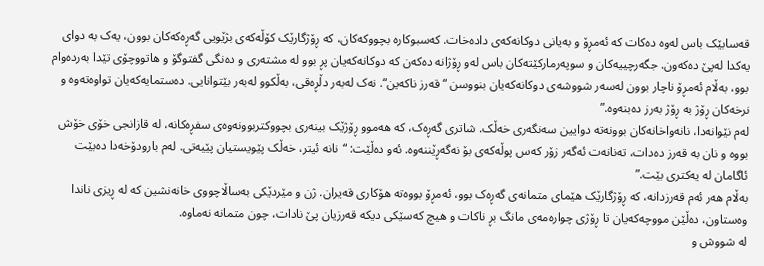قەسابێک باس لەوە دەکات کە ئەمڕۆ و بەیانی دوکانەکەی دادەخات. کەسبوکارە بچووکەکان، کە ڕۆژگارێک کۆڵەکەی بژێویی گەڕەکەکان بوون، یەک بە دوای یەکدا لەپێ دەکەون. جگەرچییەکان و سوپەرمارکێتەکان باس لەو ڕۆژانە دەکەن کە دوکانەکەیان پڕ بوو لە مشتەری و دەنگی گفتوگۆ و هاتووچۆی تێدا بەردەوام بوو، بەڵام ئەمڕۆ ناچار بوون لەسەر شووشەی دوکانەکەیان بنووسن “قەرز ناکەین“. نەک لەبەر دڵڕەقی، بەڵکوو لەبەر بێتوانایی. دەستمایەکەیان تواوەتەوە و نرخەکان ڕۆژ بە ڕۆژ بەرز دەبنەوە.”
لەم نێوانەدا، نانەواخانەکان بوونەتە دوایین سەنگەری خەڵک. شاتری گەڕەک، کە هەموو ڕۆژێک بینەری بچووکتربوونەوەی سفڕەکانە، لە قازانجی خۆی خۆش بووە و نان بە قەرز دەدات، تەنانەت ئەگەر زۆر کەس پوڵەکەی بۆ نەگەڕێننەوە. ئەو دەڵێت: “نانە ئیتر، خەڵک پێویستیان پێیەتی. لەم بارودۆخەدا دەبێت ئاگامان لە یەکتری بێت.”
بەڵام هەر ئەم قەرزدانە، کە ڕۆژگارێک هێمای متمانەی گەڕەک بوو، ئەمڕۆ بووەتە هۆکاری قەیران. ژن و مێردێکی بەساڵاچووی خانەنشین کە لە ڕیزی ناندا وەستاون، دەڵێن مووچەکەیان تا ڕۆژی چوارەمەی مانگ بڕ ناکات و هیچ کەسێکی دیکە قەرزیان پێ نادات، چون متمانە نەماوە.
لە شووش و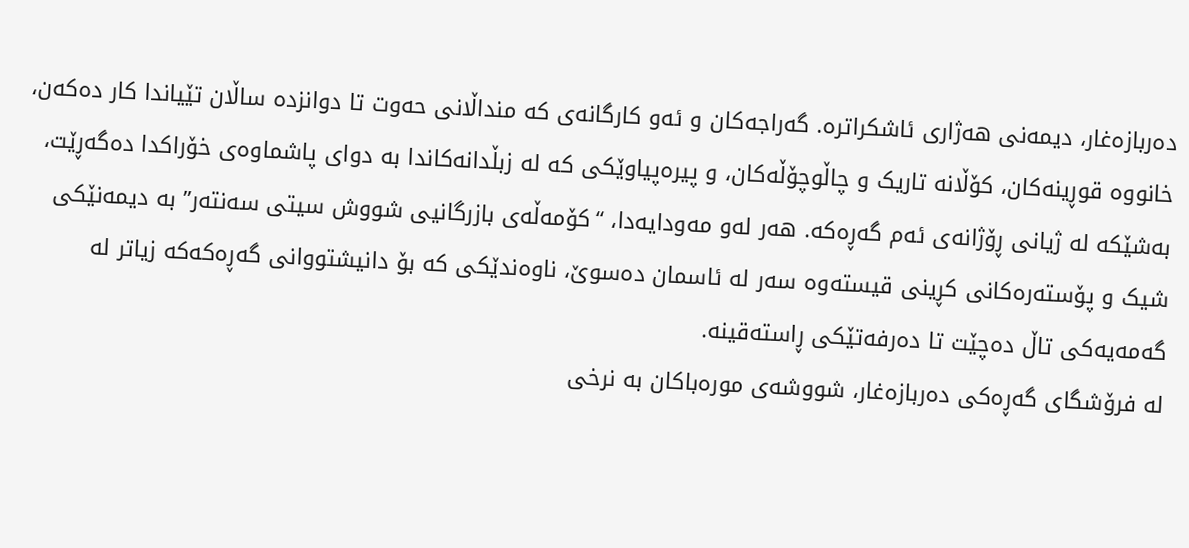دەربازەغار، دیمەنی هەژاری ئاشکراترە. گەراجەکان و ئەو کارگانەی کە منداڵانی حەوت تا دوانزدە ساڵان تێیاندا کار دەکەن، خانووە قوڕینەکان، کۆڵانە تاریک و چاڵوچۆڵەکان، و پیرەپیاوێکی کە لە زبڵدانەکاندا بە دوای پاشماوەی خۆراکدا دەگەڕێت، بەشێکە لە ژیانی ڕۆژانەی ئەم گەڕەکە. هەر لەو مەودایەدا، “کۆمەڵەی بازرگانیی شووش سیتی سەنتەر” بە دیمەنێکی شیک و پۆستەرەکانی کڕینی قیستەوە سەر لە ئاسمان دەسوێ، ناوەندێکی کە بۆ دانیشتووانی گەڕەکەکە زیاتر لە گەمەیەکی تاڵ دەچێت تا دەرفەتێکی ڕاستەقینە.
لە فرۆشگای گەڕەکی دەربازەغار، شووشەی مورەباکان بە نرخی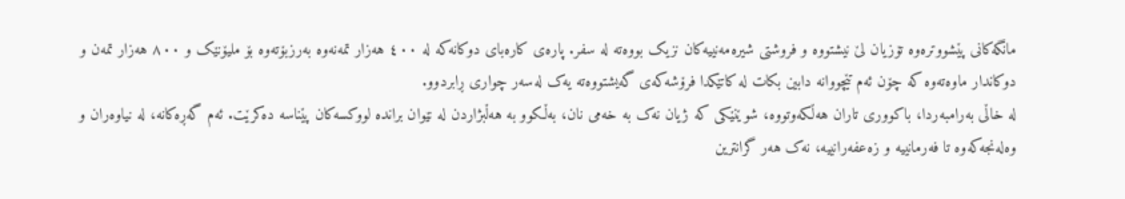مانگەکانی پێشووترەوە تۆزیان لێ نیشتووە و فروشتی شیرەمەنییەکان نزیک بووەتە لە سفر. پارەی کارەبای دوکانەکە لە ٤٠٠ هەزار تمەنەوە بەرزبۆتەوە بۆ ملیۆنێک و ٨٠٠ هەزار تمەن و دوکاندار ماوەتەوە کە چۆن ئەم تێچووانە دابین بکات لە کاتێکدا فرۆشەکەی گەیشتووەتە یەک لەسەر چواری ڕابردوو.
لە خاڵی بەرامبەردا، باکووری تاران هەڵکەوتووە، شوێنێکی کە ژیان نەک بە خەمی نان، بەڵکوو بە هەڵبژاردن لە نێوان براندە لووکسەکان پێناسە دەکرێت. ئەم گەڕەکانە، لە نیاوەران و وەلەنجەکەوە تا فەرمانییە و زەعفەرانییە، نەک هەر گرانترین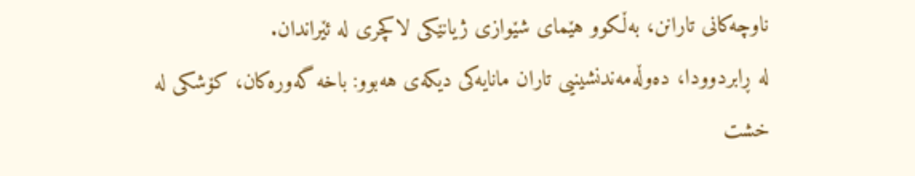ناوچەکانی تارانن، بەڵکوو هێمای شێوازی ژیانێکى لاکچری لە ئێراندان.
لە ڕابردوودا، دەوڵەمەندنشینیی تاران مانایەکی دیکەی هەبوو: باخە گەورەکان، کۆشکی لە خشت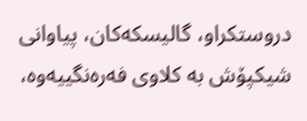دروستکراو، گالیسکەکان، پیاوانی شیکپۆش بە کلاوی فەرەنگییەوە،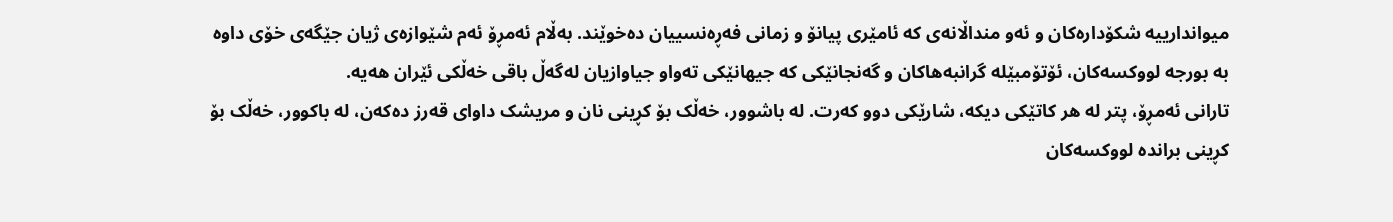میواندارییە شکۆدارەکان و ئەو منداڵانەی کە ئامێری پیانۆ و زمانی فەڕەنسییان دەخوێند. بەڵام ئەمڕۆ ئەم شێوازەی ژیان جێگەی خۆی داوە بە بورجە لووکسەکان، ئۆتۆمبێلە گرانبەهاکان و گەنجانێکی کە جیهانێکی تەواو جیاوازیان لەگەڵ باقی خەڵکی ئێران هەیە.
تارانی ئەمڕۆ، پتر لە هر کاتێکی دیکە، شارێکی دوو کەرت. لە باشوور، خەڵک بۆ کڕینی نان و مریشک داوای قەرز دەکەن، لە باکوور، خەڵک بۆ کڕینی براندە لووکسەکان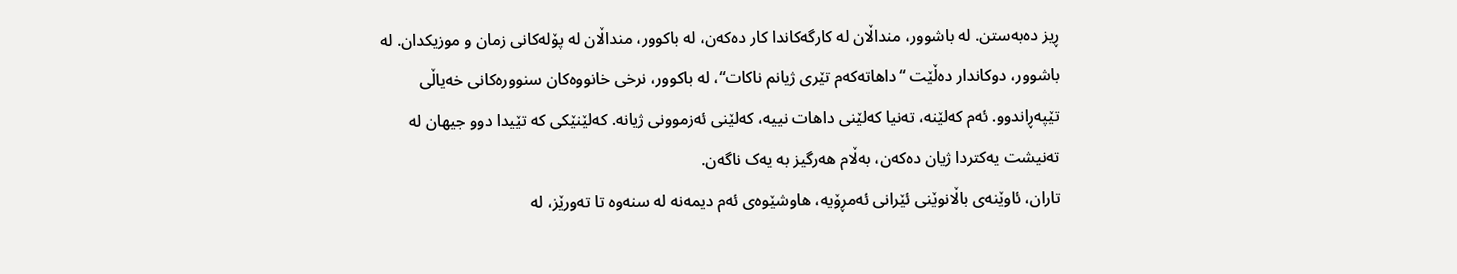ڕیز دەبەستن. لە باشوور، منداڵان لە کارگەکاندا کار دەکەن، لە باکوور، منداڵان لە پۆلەکانی زمان و موزیکدان. لە باشوور، دوکاندار دەڵێت “داهاتەکەم تێری ژیانم ناکات“، لە باکوور، نرخی خانووەکان سنوورەکانی خەیاڵی تێپەڕاندوو. ئەم کەلێنە، تەنیا کەلێنی داهات نییە، کەلێنی ئەزموونی ژیانە. کەلێنێکی کە تێیدا دوو جیهان لە تەنیشت یەکتردا ژیان دەکەن، بەڵام هەرگیز بە یەک ناگەن.
تاران، ئاوێنەی باڵانوێنی ئێرانی ئەمڕۆیە، هاوشێوەی ئەم دیمەنە لە سنەوە تا تەورێز، لە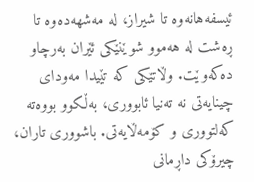ئیسفەهانەوە تا شیراز، لە مەشھەدەوە تا ڕەشت لە هەموو شوێنێکی ئێران بەرچاو دەکەوێت. وڵاتێکی کە تێیدا مەودای چینایەتی نە تەنیا ئابووری، بەڵکوو بووەتە کەلتووری و کۆمەڵایەتی. باشووری تاران، چیرۆکی داڕمانی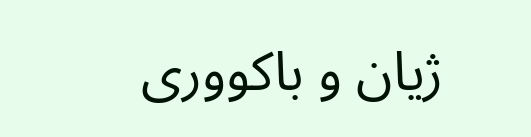ژیان و باکووری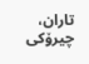تاران، چیرۆکی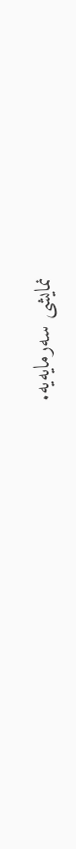نمایشی سەرمایەیە.